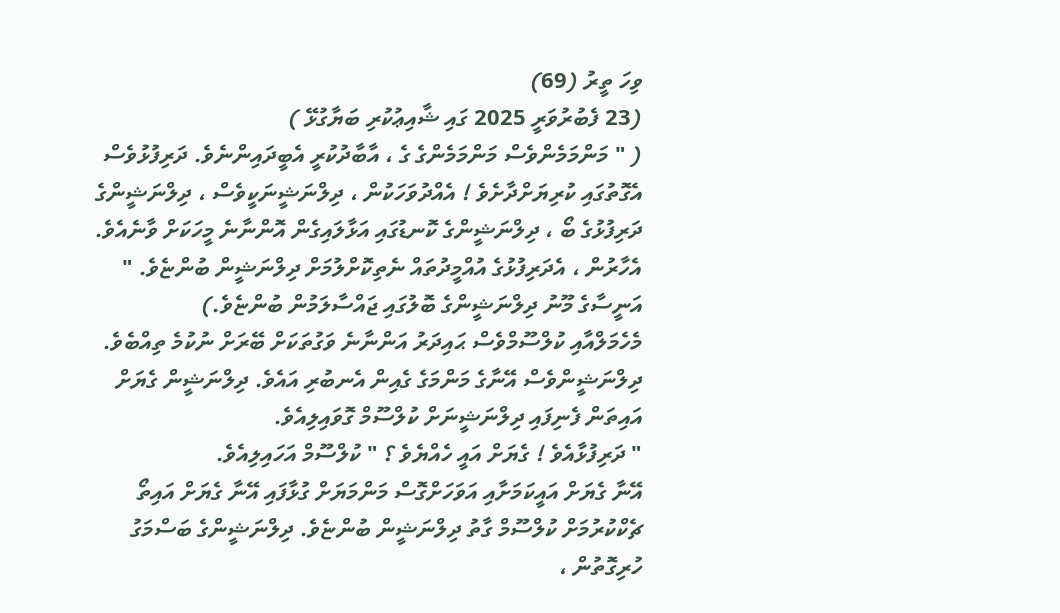ވިހަ ތީރު (69)
(23 ފެބުރުވަރީ 2025 ގައި ޝާއިޢުކުރި ބަޔާގުޅޭ )
( " މަންމަމެންވެސް މަންމަމެންގެ ގެ ، އާބާދުކުރީ އެބީދައިންނެވެ. ދަރިފުޅުވެސް އެގޮތުގައި ކުރިޔަށްދާށެވެ ! އެއްދުވަހަކުން ، ދިލްނަޝީނަކީވެސް ، ދިލްނަޝީންގެ ދަރިފުޅުގެ ބޯ ، ދިލްނަޝީންގެ ކޮނޑުގައި އަޅާލައިގެން އޮންނާނެ މީހަކަށް ވާނެއެވެ. އެހާރުން ، އެދަރިފުޅުގެ އުއްމީދުތައް ނެތިކޮށްލުމަށް ދިލްނަޝީން ބުންޏެވެ. " އަނީސާގެ މޫނު ދިލްނަޝީންގެ ބޮލުގައި ޖައްސާލަމުން ބުންޏެވެ.)
މެހެމަލްއާއި ކުލްސޫމްވެސް ޙައިދަރު އަންނާނެ ވަގުތަކަށް ބޭރަށް ނުކުމެ ތިއްބެވެ. ދިލްނަޝީންވެސް އޭނާގެ މަންމަގެ ގެއިން އެނބުރި އައެވެ. ދިލްނަޝީން ގެޔަށް އައިތަން ފެނިފައި ދިލްނަޝީނަށް ކުލްސޫމް ގޮވައިލިއެވެ.
" ދަރިފުޅާއެވެ ! ގެޔަށް އައީ ހެއްޔެވެ ؟ " ކުލްސޫމް އަހައިލިއެވެ.
އޭނާ ގެޔަށް އައީކަމަށާއި އަވަހަށްގޮސް މަންމަޔަށް ގުޅާފައި އޭނާ ގެޔަށް އައިތޯ ޗެކްކުރުމަށް ކުލްސޫމް ގާތު ދިލްނަޝީން ބުންޏެވެ. ދިލްނަޝީންގެ ބަސްމަގު ހުރިގޮތުން ،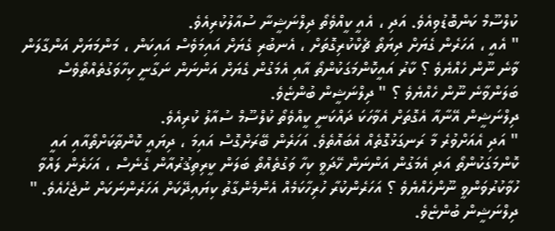ކުލްސޫމް ކަންބޮޑުވިއެވެ. އަދި ، އެއީ ކީއްވެތޯ ދިލްނަޝީނާ ސުއާލުކުރިއެވެ.
" އެއީ ، އަހަރެން ގެޔަށް ދިޔަތޯ ޗެކްކުރިގޮތަށް ، އެނބުރި ގެޔަށް އައިމަވެސް އައިކަން ، މަންމަޔަށް އަންގާލަން ވާނެ ނޫން ހެއްޔެވެ ؟ ކާރު އައީކޮންމަގަކުންތޯ އާއި އެމަގުން ގެޔަށް އަންނަން ނަގާނީ ކިހާވަގުތެއްތޯވެސް ބަލަންވާނެ ނޫން ހެއްޔެވެ ؟ " ދިލްނަޝީން ބުންޏެވެ.
ދިލްނަޝީން އޭނާއާ އެގޮތަށް އެވާހަކަ ދައްކަނީ ކީއްވެތޯ ކުލްސޫމް ސުއާލު ކުރިއެވެ.
" އަދި އެއަށްވުރެ މާ ރަނގަޅުގޮތެއް އެބައޮތެވެ. އަހަރެން ބޭރަށްގޮސް އައިމަ ، ދިޔައީ ކޮންތާކަށްތޯއާއި އައީ ކޮންމަގަކުންތޯ އަދި އެމަގުން އަންނަން ހޭދަވީ ކިހާ ވަގުތެއްތޯ ބަލަން ކީރިތިޤުރުއާން ގެނެސް ، އަހަރެން ލައްވާ ހުވާކުރުވަންވީ ނޫންހެއްޔެވެ ؟ އަހަރެންކުރާ ހުރިހާކަމެއް އެންމެންގާތު ކިޔައިދޭކަށް އަހަރެންނަކަށް ނުޖެހެއެވެ. " ދިލްނަޝީން ބުންޏެވެ.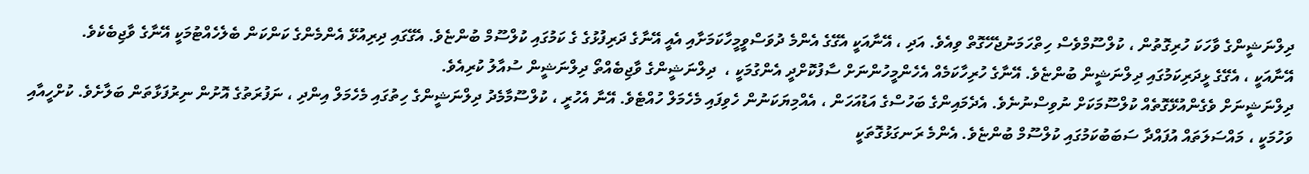ދިލްނަޝީންގެ ވާހަކަ ހުރިގޮތުން ، ކުލްސޫމްވެސް ހިތްހަމަނުޖެހޭގޮތް ވިއެވެ. އަދި ، އޭނާއަކީ އެގޭގެ އެންމެ ދުވަސްވީމީހާކަމަށާއި އެއީ އޭނާގެ ދަރިފުޅުގެ ގެ ކަމުގައި ކުލްސޫމް ބުންޏެވެ. އެގޭގައި ދިރިއުޅޭ އެންމެންގެ ކަންކަން ބެލެހެއްޓުމަކީ އޭނާގެ ވާޖިބެކެވެ.
އޭނާއަކީ ، އެގޭގެ ޅީދަރިކަމުގައި ދިލްނަޝީން ބުންޏެވެ. އޭނާގެ ހުރިހާކަމެއް އެހެންމީހުންނަށް ސާފުކޮށްދީ އެންގުމަކީ ،  ދިލްނަޝީންގެ ވާޖިބެއްތޯ ދިލްނަޝީން ސުއާލު ކުރިއެވެ.
ދިލްނަޝީނަށް ވެގެންއުޅޭގޮތެއް ކުލްސޫމަކަށް ނުވިސްނުނެވެ. އެދެމައިންގެ ބަހުސްގެ އަޑުއަހަން ، އެއްމިޔަކަނުން ހެވިފައި މެހެމަލް ހުއްޓެވެ. އޭނާ އެހުރީ ، ކުލްސޫމާމެދު ދިލްނަޝީންގެ ހިތުގައި މެހެމަލް އިންދި ، ނަފުރަތުގެ އޮށުން ނިރުފަޅާތަން ބަލާށެވެ. ކުށްހީއާއި ވަހުމަކީ ، މައްސަލަތައް އުފައްދާ ސަބަބުކަމުގައި ކުލްސޫމް ބުންޏެވެ. އެންމެ ރަނގަޅުގޮތަކީ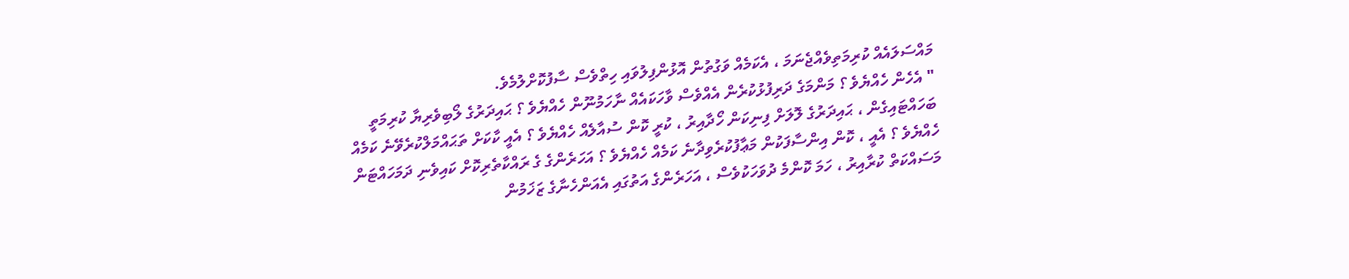މައްސަލައެއް ކުރިމަތިވެއްޖެނަމަ ، އެކަމެއް ވަގުތުން އޮޅުންފިލުވައި ހިތްވެސް ސާފުކޮށްލުމެވެ.
" އެހެން ހެއްޔެވެ ؟ މަންމަގެ ދަރިފުޅުކުރެން އެއްވެސް ވާހަކައެއް ނާހަމުނޫން ހެއްޔެވެ ؟ ޙައިދަރުގެ ލޯބިވެރިޔާ ކުރިމަތީ ބަހައްޓައިގެން ، ޙައިދަރުގެ ލޮލަށް ފިނިކަން ހޯދާއިރު ، ކުރީ ކޮން ސުއާލެއް ހެއްޔެވެ ؟ އެއީ ކާކަށް ތަޙައްމަލްކުރެވޭނެ ކަމެއް ހެއްޔެވެ ؟ އެއީ ، ކޮން އިންސާފަކުން މަޢާފުކުރެވިދާނެ ކަމެއް ހެއްޔެވެ ؟ އަހަރެންގެ ގެ ރައްކާތެރިކޮށް ކައިވެނި ދަމަހައްޓަން މަސައްކަތް ކުރާއިރު ، ހަމަ ކޮންމެ ދުވަހަކުވެސް ، އަހަރެންގެ އަތުގައި އެއަންހެނާގެ ޒަޚަމުން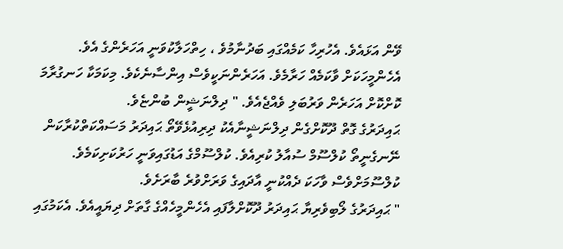ވޭން އަޅައެވެ. އެހުރިހާ ކަމެއްގައި ބަދުނާމުވެ ، ހިތްހަލާކުވަނީ އަހަރެންގެ އެވެ. އެހެންމީހަކަށް ވާކަމެއް ހަރާމެވެ. އަހަރެންނަކީވެސް އިންސާނެކެވެ. މިކަމަކާ ހަނގުރާމަ ކޮށްކޮށް އަހަރެން ވަރުބަލި ވެއްޖެއެވެ. " ދިލްނަޝީން ބުންޏެވެ.
ޙައިދަރުގެ ގޮތް ދޫކޮށްގެން ދިލްނަޝީނާއެކު ދިރިއުޅެވޭތޯ ޙައިދަރު މަސައްކަތްކުރާކަން ނޭނގެނީތޯ ކުލްސޫމް ސުއާލު ކުރިއެވެ. ކުލްސޫމްގެ އަޑުގައިވަނީ ހަރުކަށިކަމެވެ. ކުލްސޫމަށްވެސް ވާހަކަ ދެއްކުނީ އާދައިގެ ވަރަށްވުރެ ބާރަށެވެ.
" ޙައިދަރުގެ ލޯބިވެރިޔާ ޙައިދަރު ދޫކޮށްލާފައި އެހެންމީހެއްގެ ގާތަށް ދިޔައީއެވެ. އެކަމުގައި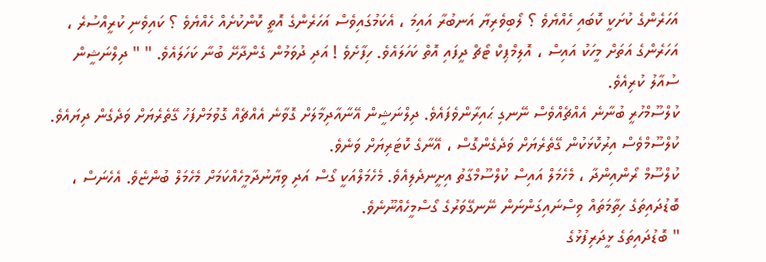އަހަރެންގެ ކުށަކީ ކޮބައި ހެއްޔެވެ ؟ ލޯބިވެރިޔާ އަނބުރާ އައިމަ ، އެކަމުގައިވެސް އަހަރެންގެ އޮތީ ކޮންކުށެއް ހެއްޔެވެ ؟ ކައިވެނި ކުރީއްސުރެ ، އަހަރެންގެ އަތަށް މީހަކު އައިސް ، އޮލިމްޕިކް ޓޯޗް ދީފައި އޮތް ކަހަލައެވެ. ހިފާށެވެ ! އަދި ދުވަމުން ގެންދާށޭ ބުނާ ކަހަލައެވެ. " " ދިލްނަޝީން ސުއާލު ކުރިއެވެ.
ކުލްސޫމްހުރީ ބުނާނެ އެއްޗެއްވެސް ނޭނގި ޙައިރާންވެފައެވެ. ދިލްނަޝީން އޭނާއާދިމާލަށް ގޮވާނެ އެއްޗެއް ގޮވުމަށްފަހު ގޭތެރެޔަށް ވަދެގެން ދިޔައެވެ. ކުލްސޫމްވެސް އިރުކޮޅަކުން ގޭތެރެޔަށް ވަދެގެންގޮސް ، އޭނާގެ ކޮޓަރިޔަށް ވަނެވެ.
ކުލްސޫމް ރޯންއިންދާ ، މެހެމަލް އައިސް ކުލްސޫމްގާތު އިށީނދެލިއެވެ. މެހެމަލްއަކީ ގޯސް އަދި ވިޔާނުދާމީހެއްކަމަށް މެހެމަލް ބުންޏެވެ. އެހެނަސް ، ބޮޑުދައިތަގެ ހިތާމަތައް ވިސްނައިގަންނަން ނޭނގޭވަރުގެ ގޯސްމީހެއްނޫނެވެ.
" ބޮޑުދައިތަގެ ޅީދަރިފުޅުގެ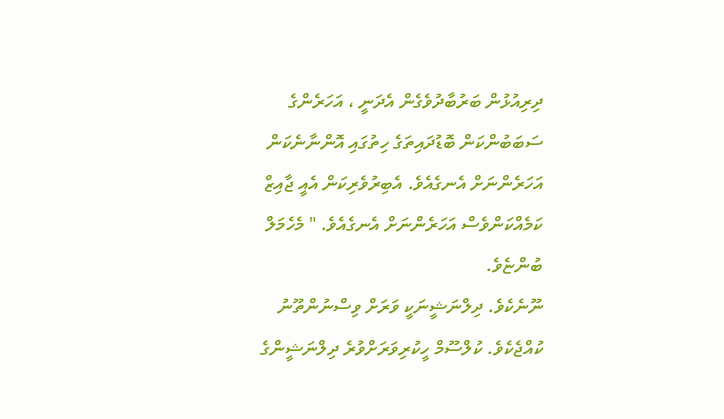ދިރިއުޅުން ބަރުބާދުވެގެން އެދަނީ ، އަހަރެންގެ ސަބަބުންކަން ބޮޑުދައިތަގެ ހިތުގައި އޮންނާނެކަން އަހަރެންނަށް އެނގެއެވެ. އެބިރުވެރިކަން އެއީ ޖާއިޒް ކަމެއްކަންވެސް އަހަރެންނަށް އެނގެއެވެ. " މެހެމަލް ބުންޏެވެ.
ނޫނެކެވެ. ދިލްނަޝީނަކީ ވަރަށް ވިސްނުންތޫނު ކުއްޖެކެވެ. ކުލްސޫމް ހީކުރިވަރަށްވުރެ ދިލްނަޝީންގެ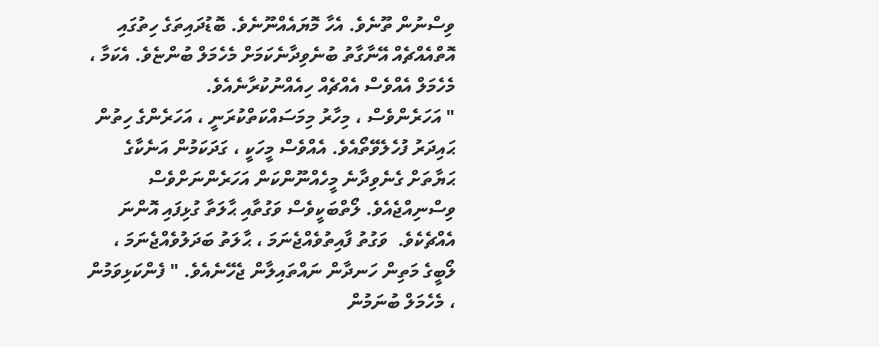ވިސްނުން ތޫނެވެ. އެހާ މޮޔައެއްނޫނެވެ. ބޮޑުދައިތަގެ ހިތުގައި އޮތްއެއްޗެއް އޭނާގާތު ބުނެވިދާނެކަމަށް މެހެމަލް ބުންޏެވެ. އެކަމާ ، މެހެމަލް އެއްވެސް އެއްޗެއް ހިއެއްނުކުރާނެއެވެ.
" އަހަރެންވެސް ، މިހާރު މިމަސައްކަތްކުރަނީ ، އަހަރެންގެ ހިތުން ޙައިދަރު ފުހެލެވޭތޯއެވެ. އެއްވެސް މީހަކީ ، ގަދަކަމުން އަނެކާގެ ޙަޔާތަށް ގެނެވިދާނެ މީހެއްނޫންކަން އަހަރެންނަށްވެސް ވިސްނިއްޖެއެވެ. ލޯތްބަކީވެސް ވަގުތާއި ޙާލަތާ ގުޅިފައި އޮންނަ އެއްޗެކެވެ.  ވަގުތު ފާއިތުވެއްޖެނަމަ ، ޙާލަތު ބަދަލުވެއްޖެނަމަ ، ލޯބީގެ މަތިން ހަނދާން ނައްތައިލާން ޖެހޭނެއެވެ. " ފެންކަޅިވަމުން ، މެހެމަލް ބުނަމުން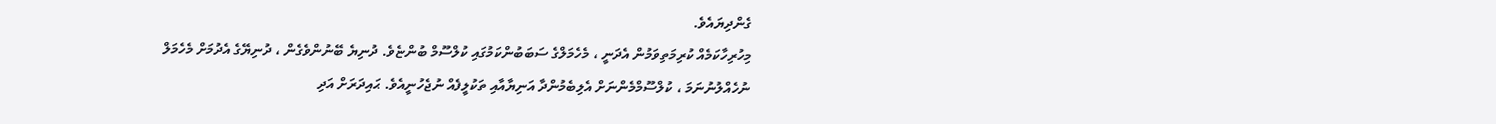ގެންދިޔައެވެ.
މިހުރިހާކަމެއް ކުރިމަތިވަމުން އެދަނީ ، މެހެމަލްގެ ސަބަބުންކަމުގައި ކުލްސޫމް ބުންޏެވެ. ދުނިޔެ ބޭނުންވެގެން ، ދުނިޔޭގެ އެދުމަށް މެހެމަލް ނުހެއްލުނުނަމަ ، ކުލްސޫމްމެންނަށް އެލިބެމުންދާ އަނިޔާއާއި ތަކުލީފެއް ނުޖެހުނީއެވެ. ޙައިދަރަށް އަދި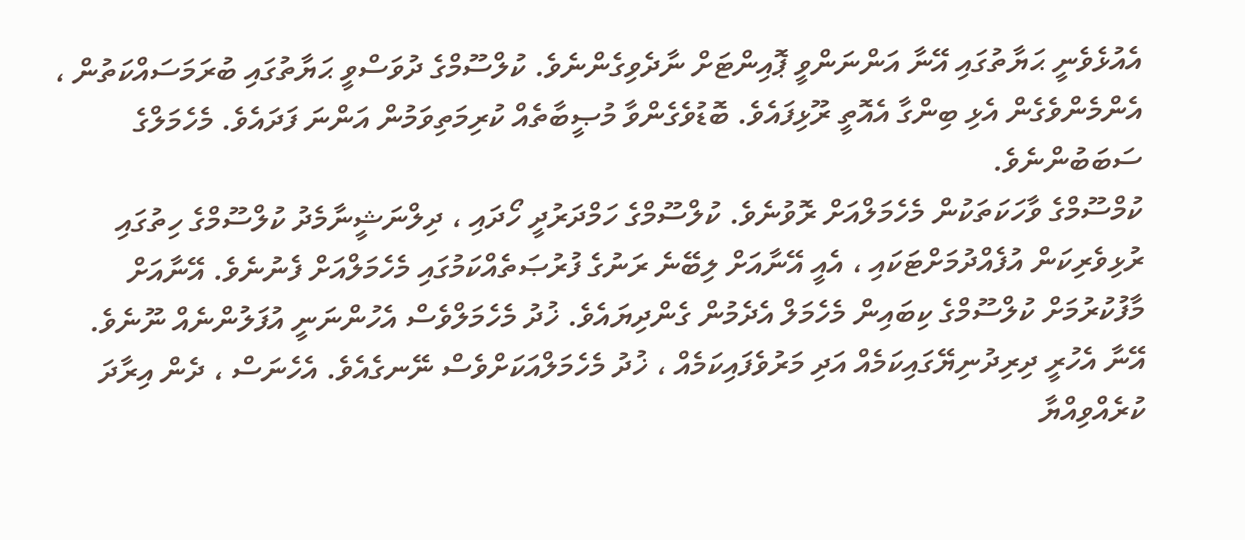އެއުޅެވެނީ ޙަޔާތުގައި އޭނާ އަންނަންވީ ޕޮއިންޓަށް ނާދެވިގެންނެވެ. ކުލްސޫމްގެ ދުވަސްވީ ޙަޔާތުގައި ބުރަމަސައްކަތުން ،  އެންމެންވެގެން އެޅި ބިންގާ އެއޮތީ ރޫޅިފައެވެ. ބޮޑުވެގެންވާ މުޞީބާތެއް ކުރިމަތިވަމުން އަންނަ ފަދައެވެ. މެހެމަލްގެ ސަބަބުންނެވެ.
ކުމްސޫމްގެ ވާހަކަތަކުން މެހެމަލްއަށް ރޮވުނެވެ. ކުލްސޫމްގެ ހަމްދަރުދީ ހޯދައި ، ދިލްނަޝީނާމެދު ކުލްސޫމްގެ ހިތުގައި ރުޅިވެރިކަން އުފެއްދުމަށްޓަކައި ، އެއީ އޭނާއަށް ލިބޭނެ ރަނުގެ ފުރުޞަތެއްކަމުގައި މެހެމަލްއަށް ފެނުނެވެ. އޭނާއަށް މާފުކުރުމަށް ކުލްސޫމްގެ ކިބައިން މެހެމަލް އެދެމުން ގެންދިޔައެވެ. ޚުދު މެހެމަލްވެސް އެހުންނަނީ އުފަލުންނެއް ނޫނެވެ. އޭނާ އެހުރީ ދިރިދުނިޔޭގައިކަމެއް އަދި މަރުވެފައިކަމެއް ، ޚުދު މެހެމަލްއަކަށްވެސް ނޭނގެއެވެ. އެހެނަސް ، ދެން އިރާދަ ކުރެއްވިއްޔާ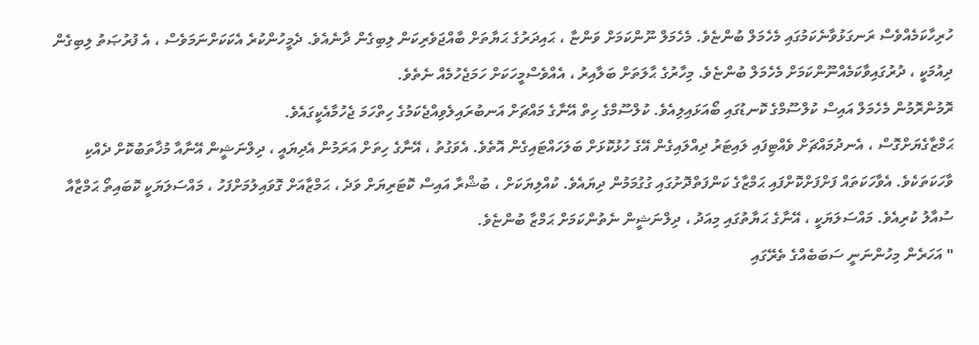ހުރިހާކަމެއްވެސް ރަނގަޅުވާނެކަމުގައި މެހެމަލް ބުންޏެވެ. މެހެމަލް ނޫންކަމަށް ވަންޏާ ، ޙައިދަރުގެ ޙަޔާތަށް ބާއްޖަވެރިކަން ލިބިގެން ދާނެއެވެ. ދެމީހުންކުރެ އެކަކަށްނަމަވެސް ، އެ ފުރުޞަތު ލިބިގެން ދިއުމަކީ ، ދުރުގައިވާކަމެއްނޫންކަމަށް މެހެމަލް ބުންޏެވެ. މިހާރުގެ ޙާލަތަށް ބަލާއިރު ، އެއްވެސްމީހަކަށް ހަމަޖެހުމެއް ނެތެވެ.
ރޮމުންރޮމުން މެހެމަލް އައިސް ކުލްސޫމްގެ ކޮނޑުގައި ބޯއަޅައިލިއެވެ. ކުލްސޫމްގެ ހިތް އޭނާގެ މައްޗަށް އަނބުރައިލެވިއްޖެކަމުގެ ހިތްހަމަ ޖެހުމާއެކީގައެވެ.
ޙަމްޒާގެޔަށްގޮސް ، އެނދުމައްޗަށް ވެއްޓިފައި ލައިޓަރު ދިއްލައިގެން އޭގެ ހުޅުކޮޅަށް ބަލަހައްޓައިގެން އޮތެވެ. އެވަގުތު ، އޭނާގެ ހިތަށް އަރަމުން އެދިޔައީ ، ދިލްނަޝީން އޭނާއާ މުޚާތަބުކޮށް ދެއްކި ވާހަކަތަކެވެ. އެވާހަކަތައް ފަށްފަށްކޮށްފައި ޙަމްޒާގެ ކަންފަތްދޮށުގައި ގުގުމަމުން ދިޔައެވެ. ކުއްލިޔަކަށް ، ބުޝްރާ އައިސް ކޮޓަރިޔަށް ވަދެ ، ޙަމްޒާއަށް ގޮވައިލުމަށްފަހު ، މައްސަލަޔަކީ ކޮބައިތޯ ޙަމްޒާއާ ސުއާލު ކުރިއެވެ. މައްސަލަޔަކީ ، އޭނާގެ ޙަޔާތުގައި މިއަދު ، ދިލްނަޝީން ނެތުންކަމަށް ޙަމްޒާ ބުންޏެވެ.
" އަހަރެން މިހުންނަނީ ސަބަބެއްގެ ތެރޭގައި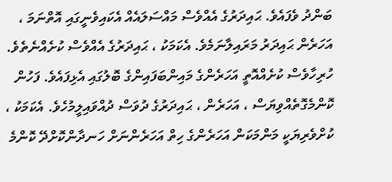ބަންދު ވެފައެވެ. ޙައިދަރުގެ އެއްވެސް މައްސަލައެއް އެކައިވެނީގައި އޮތްނަމަ ، އަހަރެން ޙައިދަރު މަރައިލާނަމެވެ. އެކަމަކު ، ޙައިދަރުގެ އެއްވެސް ކުށެއްނެތެވެ. ހުރިހާވެސް ކުށެއްއޮތީ އަހަރެންގެ މައިންބަފައިންގެ ބޮލުގައި އެޅިފައެވެ. ފަހުން ކޮންމެގޮތެއްވިޔަސް ، އަހަރެން ، ޙައިދަރުގެ ދުވަސް ދުއްވައިލީމުހެވެ. އެކަމަކު ، ކުށްވެރިޔަކީ މަންމަކަން އަހަރެންގެ ހިތް އަހަރެންނަށް ހަނދާންކޮށްދޭ ކޮންމެ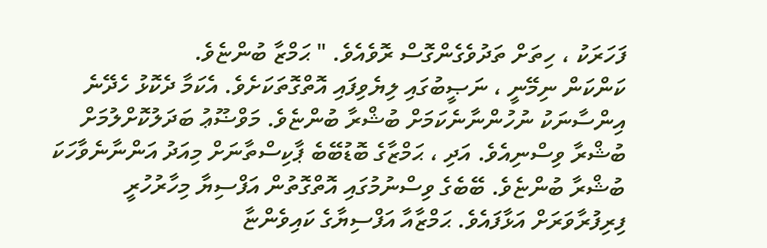ފަހަރަކު ، ހިތަށް ތަދުވެގެންގޮސް ރޮވެއެވެ. " ޙަމްޒާ ބުންޏެވެ.
ކަންކަން ނިމޭނީ ، ނަޞީބުގައި ލިޔެވިފައި އޮތްގޮތަކަށެވެ. އެކަމާ ދެކޮޅު ހެދޭނެ އިންސާނަކު ނުހުންނާނެކަމަށް ބުޝްރާ ބުންޏެވެ. މަވްޟޫޢު ބަދަލުކޮށްލުމަށް ބުޝްރާ ވިސްނިއެވެ. އަދި ، ޙަމްޒާގެ ބޮޑުބޭބެ ޕާކިސްތާނަށް މިއަދު އަންނާނެވާހަކަ ބުޝްރާ ބުންޏެވެ. ބޭބެގެ ވިސްނުމުގައި އޮތްގޮތުން އަފްސިޔާ މިހާރުހުރީ ފިރިފުރާވަރަށް އަޅާފައެވެ. ޙަމްޒާއާ އަފްސިޔާގެ ކައިވެންޏާ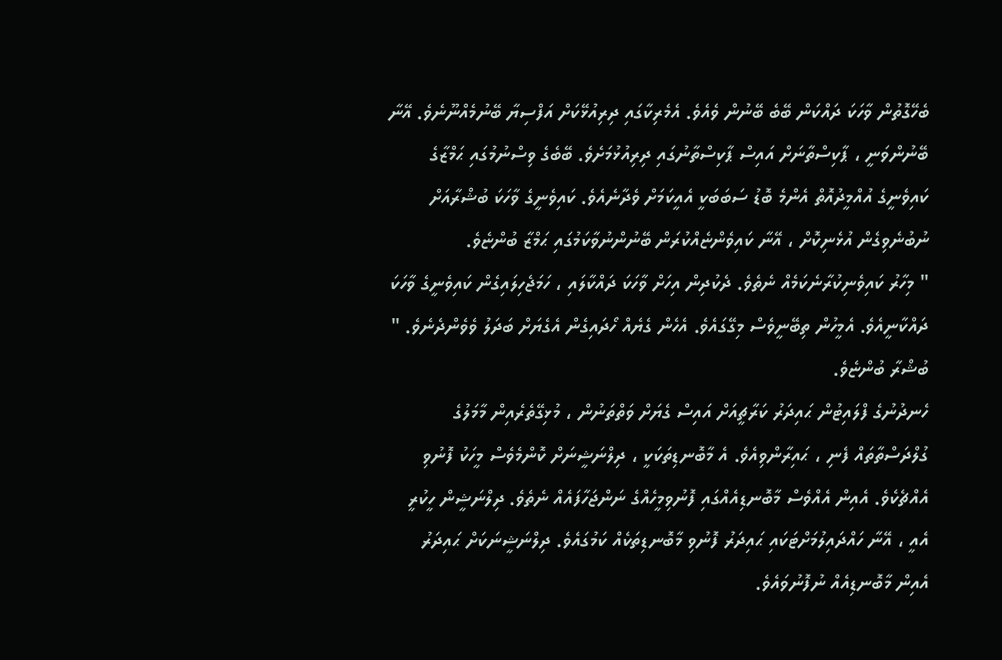ބެހޭގޮތުން ވާހަކަ ދައްކަން ބޭބެ ބޭނުން ވެއެވެ. އެމެރިކާގައި ދިރިއުޅޭކަށް އަފްސިޔާ ބޭނުމެއްނޫނެވެ. އޭނާ ބޭނުންވަނީ ، ޕާކިސްތާނަށް އައިސް ޕާކިސްތާނުގައި ދިރިއުޅުމަށެވެ. ބޭބެގެ ވިސްނުމުގައި ޙަމްޒާގެ ކައިވެނީގެ އުއްމީދުއޮތް އެންމެ ބޮޑު ސަބަބަކީ އެއީކަމަށް ވެދާނެއެވެ. ކައިވެނީގެ ވާހަކަ ބުޝްރާއަށް ނުބުނެވިގެން އުޅެނިކޮށް ، އޭނާ ކައިވެންޏެއްކުރަން ބޭނުންނުވާކަމުގައި ޙަމްޒާ ބުންޏެވެ.
" މިހާރު ކައިވެނިކުރާނެކަމެއް ނެތެވެ. ދެކުދިން އިހަށް ވާހަކަ ދައްކާލައި ، ހަމަޖެހިލައިގެން ކައިވެނީގެ ވާހަކަ ދައްކާނީއެވެ. އެމީހުން ތިބޭނީވެސް މިގޭގައެވެ. އެހެން ގެޔެއް ހޯދައިގެން އެގެޔަށް ބަދަލު ވެވެންދެނެވެ. " ބުޝްރާ ބުންޏެވެ.
ހެނދުނުގެ ފްލައިޓުން ޙައިދަރު ކަރާޗީއަށް އައިސް ގެޔަށް ވަތްތަނުން ، މުޅިގޭތެރެއިން މާމަލުގެ ގުލްދަސްތާތައް ފެނި ، ޙައިރާންވިއެވެ. އެ މާބޮނޑިތަކަކީ ، ދިލްނަޝީނަށް ކޮންމެވެސް މީހަކު ފޮނުވި އެއްޗެކެވެ. އެއިން އެއްވެސް މާބޮނޑިއެއްގައި ފޮނުވިމީހެއްގެ ނަންޖަހާފައެއް ނެތެވެ. ދިލްނަޝީން ހީކުރީ އެއީ ، އޭނާ ހައްދައިލުމަށްޓަކައި ޙައިދަރު ފޮނުވި މާބޮނޑިތަކެއް ކަމުގައެވެ. ދިލްނަޝީނަކަށް ޙައިދަރު އެއިން މާބޮނޑިއެއް ނުފޮނުވައެވެ.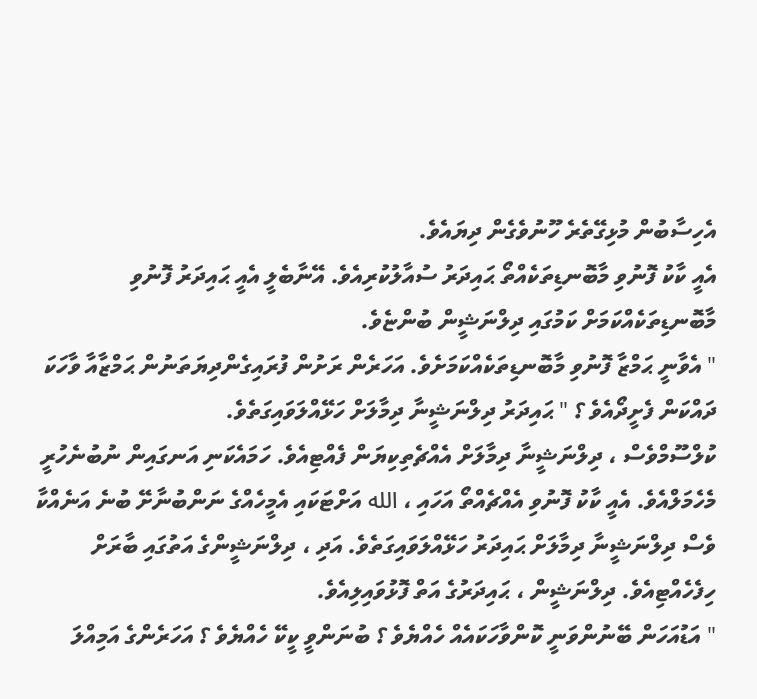އެހިސާބުން މުޅިގޭތެރެ ހޫނުވެގެން ދިޔައެވެ.
އެއީ ކާކު ފޮނުވި މާބޮނޑިތަކެއްތޯ ޙައިދަރު ސުއާލުކުރިއެވެ. އޭނާބެލީ އެއީ ޙައިދަރު ފޮނުވި މާބޮނޑިތަކެއްކަމަށް ކަމުގައި ދިލްނަޝީން ބުންޏެވެ.
" އެވާނީ ޙަމްޒާ ފޮނުވި މާބޮނޑިތަކެއްކަމަށެވެ. އަހަރެން ރަށުން ފުރައިގެންދިޔަތަނުން ޙަމްޒާއާ ވާހަކަ ދައްކަން ފެށީދޯއެވެ ؟ " ޙައިދަރު ދިލްނަޝީނާ ދިމާލަށް ހަޅޭއްލަވައިގަތެވެ.
ކުލްސޫމްވެސް ، ދިލްނަޝީނާ ދިމާލަށް އެއްޗެތިކިޔަން ފެއްޓިއެވެ. ހަމައެކަނި އަނގައިން ނުބުނެހުރީ މެހެމަލްއެވެ. އެއީ ކާކު ފޮނުވި އެއްޗެއްތޯ އަހައި ، الله އަށްޓަކައި އެމީހެއްގެ ނަންބުނާށޭ ބުނެ އަނެއްކާ ވެސް ދިލްނަޝީނާ ދިމާލަށް ޙައިދަރު ހަޅޭއްލަވައިގަތެވެ. އަދި ، ދިލްނަޝީންގެ އަތުގައި ބާރަށް ހިފެހެއްޓިއެވެ. ދިލްނަޝީން ، ޙައިދަރުގެ އަތް ފޮޅުވައިލިއެވެ.
" އަޑުއަހަން ބޭނުންވަނީ ކޮންވާހަކައެއް ހެއްޔެވެ ؟ ބުނަންވީ ކީކޭ ހެއްޔެވެ ؟ އަހަރެންގެ އަމިއްލަ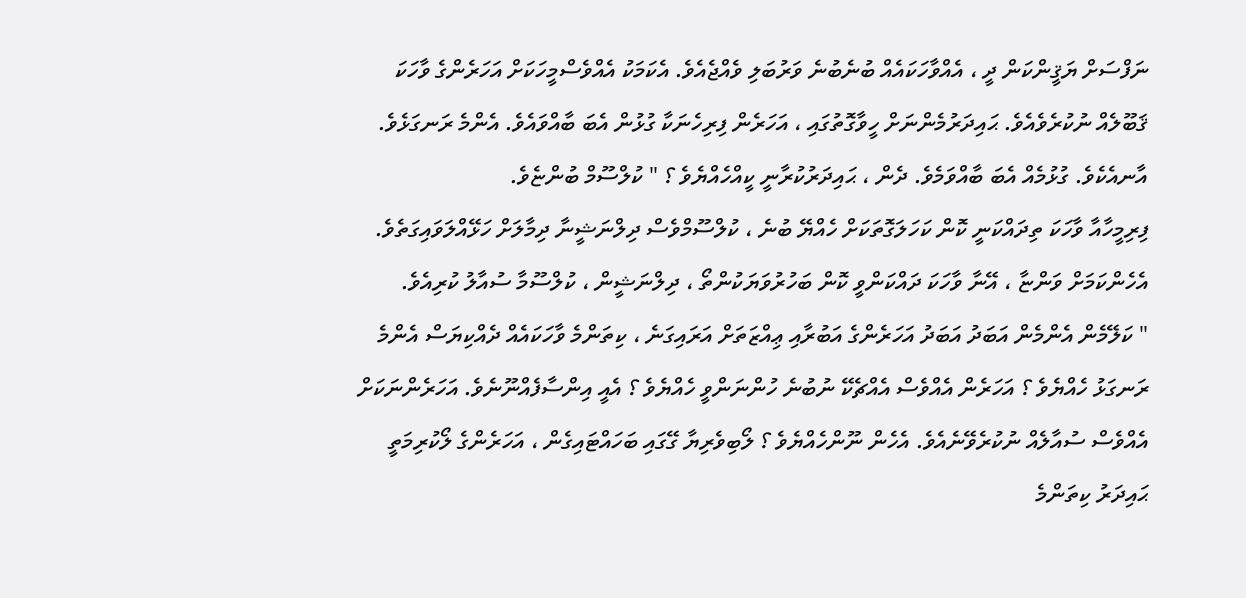ނަފްސަށް ޔަޤީންކަން ދީ ، އެއްވާހަކައެއް ބުނެބުނެ ވަރުބަލި ވެއްޖެއެވެ. އެކަމަކު އެއްވެސްމީހަކަށް އަހަރެންގެ ވާހަކަ ޤަބޫލެއް ނުކުރެވެއެވެ. ޙައިދަރުމެންނަށް ހީވާގޮތުގައި ، އަހަރެން ފިރިހެނަކާ ގުޅުން އެބަ ބާއްވައެވެ. އެންމެ ރަނގަޅެވެ. އާނއެކެވެ. ގުޅުމެއް އެބަ ބާއްވަމެވެ. ދެން ، ޙައިދަރުކުރާނީ ކީއްހެއްޔެވެ ؟ " ކުލްސޫމް ބުންޏެވެ.
ފިރިމީހާއާ ވާހަކަ ތިދައްކަނީ ކޮން ކަހަލަގޮތަކަށް ހެއްޔޭ ބުނެ ، ކުލްސޫމްވެސް ދިލްނަޝީނާ ދިމާލަށް ހަޅޭއްލަވައިގަތެވެ. އެހެންކަމަށް ވަންޏާ ، އޭނާ ވާހަކަ ދައްކަންވީ ކޮން ބަހުރުވަޔަކުންތޯ ، ދިލްނަޝީން ، ކުލްސޫމާ ސުއާލު ކުރިއެވެ.
" ކަލޭމެން އެންމެން އަބަދު އަބަދު އަހަރެންގެ އަބުރާއި ޢިއްޒަތަށް އަރައިގަނެ ، ކިތަންމެ ވާހަކައެއް ދެއްކިޔަސް އެންމެ ރަނގަޅު ހެއްޔެވެ ؟ އަހަރެން އެއްވެސް އެއްޗެކޭ ނުބުނެ ހުންނަންވީ ހެއްޔެވެ ؟ އެއީ އިންސާފެއްނޫނެވެ. އަހަރެންނަކަށް އެއްވެސް ސުއާލެއް ނުކުރެވޭނެއެވެ. އެހެން ނޫންހެއްޔެވެ ؟ ލޯބިވެރިޔާ ގޭގައި ބަހައްޓައިގެން ، އަހަރެންގެ ލޯކުރިމަތީ ޙައިދަރު ކިތަންމެ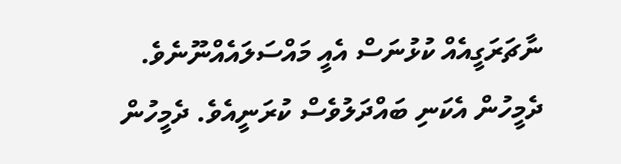ނާޗަރަގީއެއް ކުޅުނަސް އެއީ މައްސަލައެއްނޫނެވެ. ދެމީހުން އެކަނި ބައްދަލުވެސް ކުރަނީއެވެ. ދެމީހުން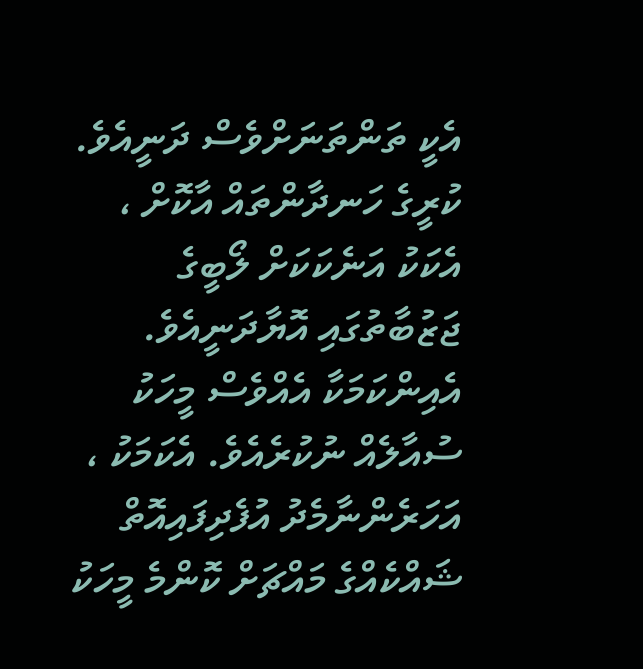އެކީ ތަންތަނަށްވެސް ދަނީއެވެ. ކުރީގެ ހަނދާންތައް އާކޮށް ، އެކަކު އަނެކަކަށް ލޯބީގެ ޖަޒުބާތުގައި އޮޔާދަނީއެވެ. އެއިންކަމަކާ އެއްވެސް މީހަކު ސުއާލެއް ނުކުރެއެވެ. އެކަމަކު ، އަހަރެންނާމެދު އުފެދިފައިއޮތް ޝައްކެއްގެ މައްޗަށް ކޮންމެ މީހަކު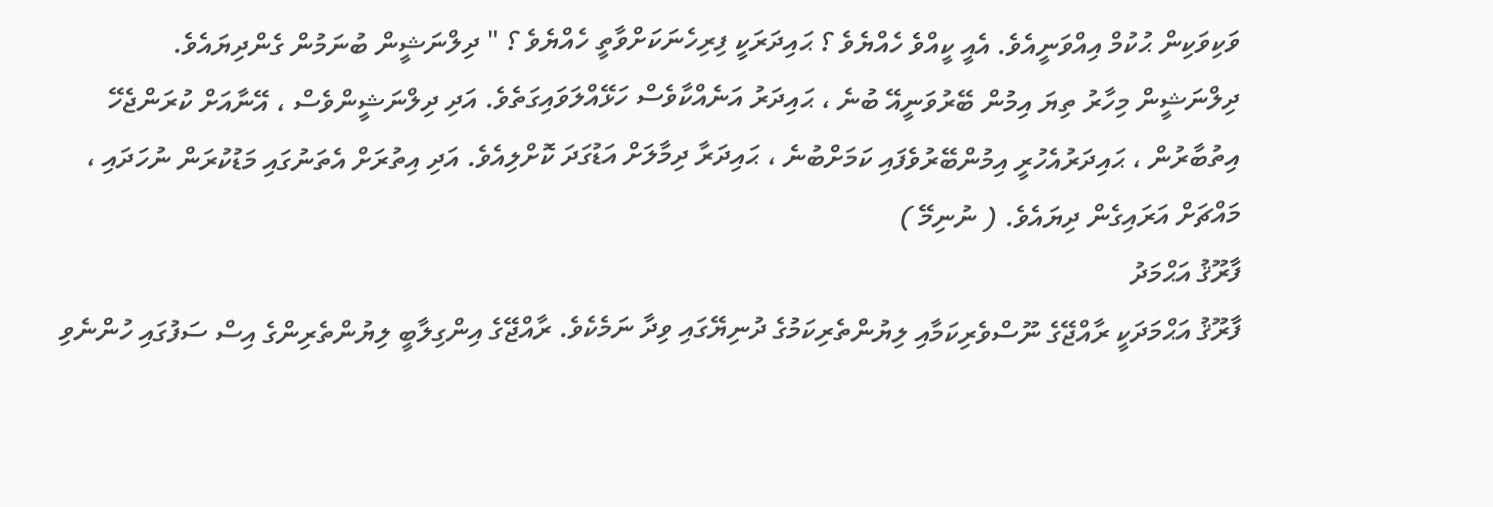ވަކިވަކިން ޙުކުމް އިއްވަނީއެވެ. އެއީ ކީއްވެ ހެއްޔެވެ ؟ ޙައިދަރަކީ ފިރިހެނަކަށްވާތީ ހެއްޔެވެ ؟ " ދިލްނަޝީން ބުނަމުން ގެންދިޔައެވެ.
ދިލްނަޝީން މިހާރު ތިޔަ އިމުން ބޭރުވަނީއޭ ބުނެ ، ޙައިދަރު އަނެއްކާވެސް ހަޅޭއްލަވައިގަތެވެ. އަދި ދިލްނަޝީންވެސް ، އޭނާއަށް ކުރަންޖެހޭ އިތުބާރުން ، ޙައިދަރުއެހުރީ އިމުންބޭރުވެފައި ކަމަށްބުނެ ، ޙައިދަރާ ދިމާލަށް އަޑުގަދަ ކޮށްލިއެވެ. އަދި އިތުރަށް އެތަނުގައި މަޑުކުރަން ނުހަދައި ، މައްޗަށް އަރައިގެން ދިޔައެވެ. ( ނުނިމޭ )
ފާރޫޤު އަޙްމަދު
ފާރޫޤު އަޙްމަދަކީ ރާއްޖޭގެ ނޫސްވެރިކަމާއި ލިޔުންތެރިކަމުގެ ދުނިޔޭގައި ވިދާ ނަމެކެވެ. ރާއްޖޭގެ އިންގިލާބީ ލިޔުންތެރިންގެ އިސް ސަފުގައި ހުންނެވި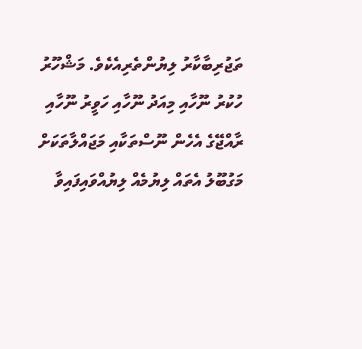ތަޖުރިބާކާރު ލިޔުންތެރިއެކެވެ. މަޝްހޫރު ހުކުރު ނޫހާއި މިއަދު ނޫހާއި ހަވީރު ނޫހާއި ރާއްޖޭގެ އެހެން ނޫސްތަކާއި މަޖައްލާތަކަށް މަގުބޫލު އެތައް ލިޔުމެއް ލިޔުއްވައިފައިވާ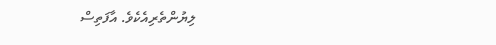ލިޔުންތެރިއެކެވެ. އާފަތިސް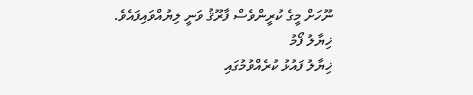ނޫހަށް މީގެ ކުރީންވެސް ފާރޫޤު ވަނީ ލިޔުއްވައިފައެވެ.
ޚިޔާލު ފޯމު
ޚިޔާލު ފައުޅު ކުރެއްވުމުގައި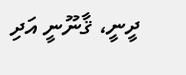ދީނީ، ޤާނޫނީ އަދި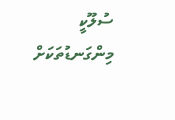ސުލޫކީ މިންގަނޑުތަކަށް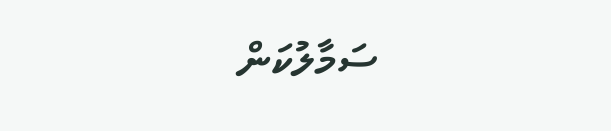ސަމާލުކަން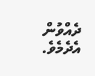ދެއްވުން އެދެމެވެ.